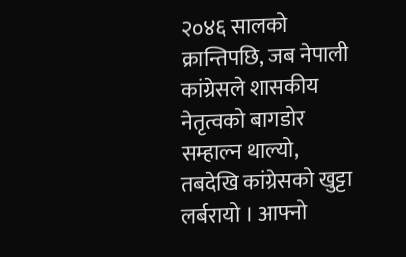२०४६ सालको क्रान्तिपछि, जब नेपाली कांग्रेसले शासकीय नेतृत्वको बागडोर सम्हाल्न थाल्यो, तबदेखि कांग्रेसको खुट्टा लर्बरायो । आफ्नो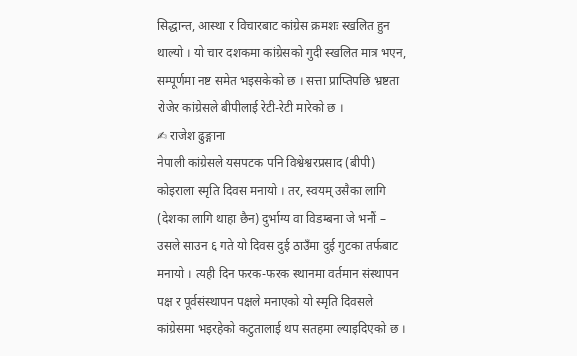सिद्धान्त, आस्था र विचारबाट कांग्रेस क्रमशः स्खलित हुन थाल्यो । यो चार दशकमा कांग्रेसको गुदी स्खलित मात्र भएन, सम्पूर्णमा नष्ट समेत भइसकेको छ । सत्ता प्राप्तिपछि भ्रष्टता रोजेर कांग्रेसले बीपीलाई रेटी-रेटी मारेको छ ।
✍ राजेश ढुङ्गाना
नेपाली कांग्रेसले यसपटक पनि विश्वेश्वरप्रसाद (बीपी) कोइराला स्मृति दिवस मनायो । तर, स्वयम् उसैका लागि (देशका लागि थाहा छैन) दुर्भाग्य वा विडम्बना जे भनौं – उसले साउन ६ गते यो दिवस दुई ठाउँमा दुई गुटका तर्फबाट मनायो । त्यही दिन फरक-फरक स्थानमा वर्तमान संस्थापन पक्ष र पूर्वसंस्थापन पक्षले मनाएको यो स्मृति दिवसले कांग्रेसमा भइरहेको कटुतालाई थप सतहमा ल्याइदिएको छ ।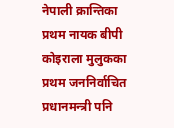नेपाली क्रान्तिका प्रथम नायक बीपी कोइराला मुलुकका प्रथम जननिर्वाचित प्रधानमन्त्री पनि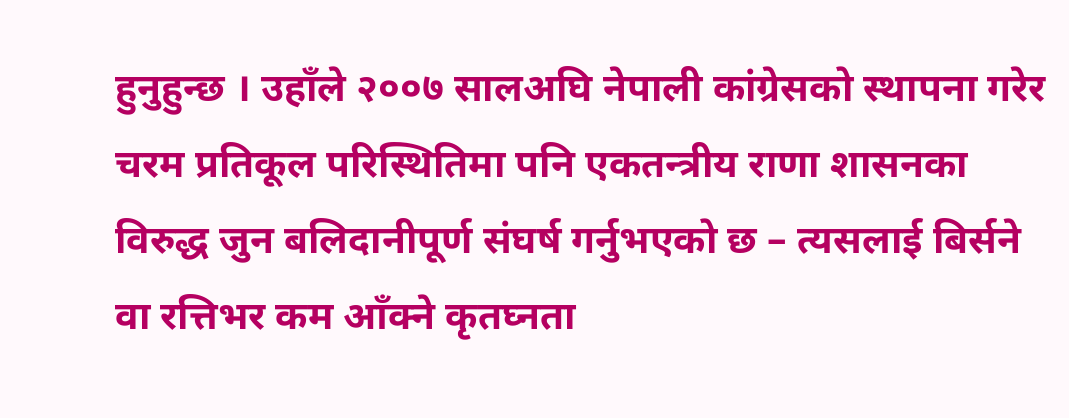हुनुहुन्छ । उहाँले २००७ सालअघि नेपाली कांग्रेसको स्थापना गरेर चरम प्रतिकूल परिस्थितिमा पनि एकतन्त्रीय राणा शासनका विरुद्ध जुन बलिदानीपूर्ण संघर्ष गर्नुभएको छ – त्यसलाई बिर्सने वा रत्तिभर कम आँक्ने कृतघ्नता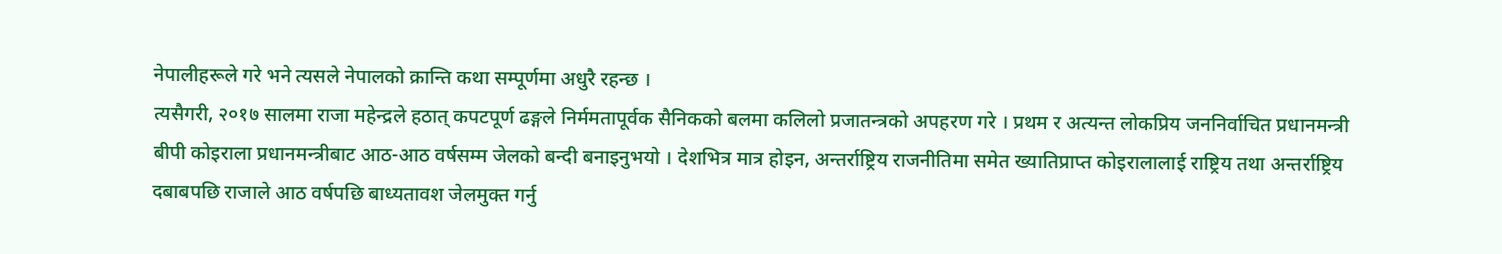नेपालीहरूले गरे भने त्यसले नेपालको क्रान्ति कथा सम्पूर्णमा अधुरै रहन्छ ।
त्यसैगरी, २०१७ सालमा राजा महेन्द्रले हठात् कपटपूर्ण ढङ्गले निर्ममतापूर्वक सैनिकको बलमा कलिलो प्रजातन्त्रको अपहरण गरे । प्रथम र अत्यन्त लोकप्रिय जननिर्वाचित प्रधानमन्त्री बीपी कोइराला प्रधानमन्त्रीबाट आठ-आठ वर्षसम्म जेलको बन्दी बनाइनुभयो । देशभित्र मात्र होइन, अन्तर्राष्ट्रिय राजनीतिमा समेत ख्यातिप्राप्त कोइरालालाई राष्ट्रिय तथा अन्तर्राष्ट्रिय दबाबपछि राजाले आठ वर्षपछि बाध्यतावश जेलमुक्त गर्नु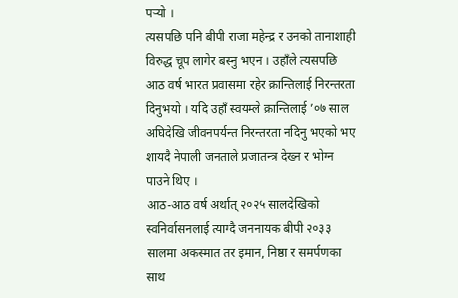पऱ्यो ।
त्यसपछि पनि बीपी राजा महेन्द्र र उनको तानाशाही विरुद्ध चूप लागेर बस्नु भएन । उहाँले त्यसपछि आठ वर्ष भारत प्रवासमा रहेर क्रान्तिलाई निरन्तरता दिनुभयो । यदि उहाँ स्वयम्ले क्रान्तिलाई ’०७ साल अघिदेखि जीवनपर्यन्त निरन्तरता नदिनु भएको भए शायदै नेपाली जनताले प्रजातन्त्र देख्न र भोग्न पाउने थिए ।
आठ-आठ वर्ष अर्थात् २०२५ सालदेखिको स्वनिर्वासनलाई त्याग्दै जननायक बीपी २०३३ सालमा अकस्मात तर इमान, निष्ठा र समर्पणका साथ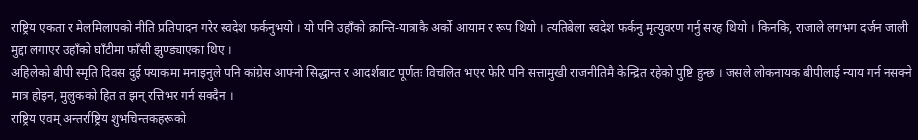राष्ट्रिय एकता र मेलमिलापको नीति प्रतिपादन गरेर स्वदेश फर्कनुभयो । यो पनि उहाँको क्रान्ति-यात्राकै अर्को आयाम र रूप थियो । त्यतिबेला स्वदेश फर्कनु मृत्युवरण गर्नु सरह थियो । किनकि, राजाले लगभग दर्जन जाली मुद्दा लगाएर उहाँको घाँटीमा फाँसी झुण्ड्याएका थिए ।
अहिलेको बीपी स्मृति दिवस दुई फ्याकमा मनाइनुले पनि कांग्रेस आफ्नो सिद्धान्त र आदर्शबाट पूर्णतः विचलित भएर फेरि पनि सत्तामुखी राजनीतिमै केन्द्रित रहेको पुष्टि हुन्छ । जसले लोकनायक बीपीलाई न्याय गर्न नसक्ने मात्र होइन, मुलुकको हित त झन् रत्तिभर गर्न सक्दैन ।
राष्ट्रिय एवम् अन्तर्राष्ट्रिय शुभचिन्तकहरूको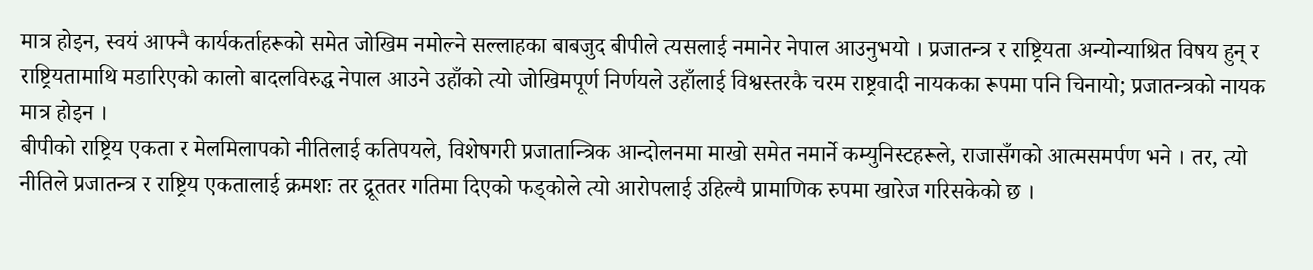मात्र होइन, स्वयं आफ्नै कार्यकर्ताहरूको समेत जोखिम नमोल्ने सल्लाहका बाबजुद बीपीले त्यसलाई नमानेर नेपाल आउनुभयो । प्रजातन्त्र र राष्ट्रियता अन्योन्याश्रित विषय हुन् र राष्ट्रियतामाथि मडारिएको कालो बादलविरुद्ध नेपाल आउने उहाँको त्यो जोखिमपूर्ण निर्णयले उहाँलाई विश्वस्तरकै चरम राष्ट्रवादी नायकका रूपमा पनि चिनायो; प्रजातन्त्रको नायक मात्र होइन ।
बीपीको राष्ट्रिय एकता र मेलमिलापको नीतिलाई कतिपयले, विशेषगरी प्रजातान्त्रिक आन्दोलनमा माखो समेत नमार्ने कम्युनिस्टहरूले, राजासँगको आत्मसमर्पण भने । तर, त्यो नीतिले प्रजातन्त्र र राष्ट्रिय एकतालाई क्रमशः तर द्रूततर गतिमा दिएको फड्कोले त्यो आरोपलाई उहिल्यै प्रामाणिक रुपमा खारेज गरिसकेको छ ।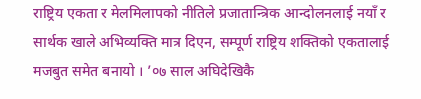राष्ट्रिय एकता र मेलमिलापको नीतिले प्रजातान्त्रिक आन्दोलनलाई नयाँ र सार्थक खाले अभिव्यक्ति मात्र दिएन, सम्पूर्ण राष्ट्रिय शक्तिको एकतालाई मजबुत समेत बनायो । ’०७ साल अघिदेखिकै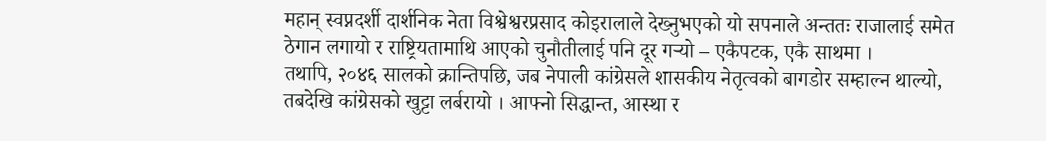महान् स्वप्नदर्शी दार्शनिक नेता विश्वेश्वरप्रसाद कोइरालाले देख्नुभएको यो सपनाले अन्ततः राजालाई समेत ठेगान लगायो र राष्ट्रियतामाथि आएको चुनौतीलाई पनि दूर गऱ्यो – एकैपटक, एकै साथमा ।
तथापि, २०४६ सालको क्रान्तिपछि, जब नेपाली कांग्रेसले शासकीय नेतृत्वको बागडोर सम्हाल्न थाल्यो, तबदेखि कांग्रेसको खुट्टा लर्बरायो । आफ्नो सिद्धान्त, आस्था र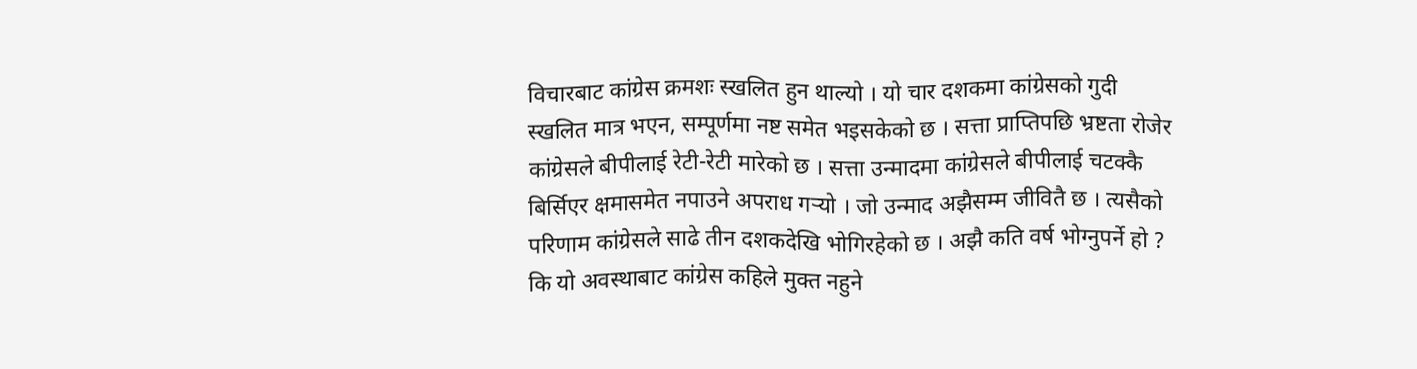विचारबाट कांग्रेस क्रमशः स्खलित हुन थाल्यो । यो चार दशकमा कांग्रेसको गुदी स्खलित मात्र भएन, सम्पूर्णमा नष्ट समेत भइसकेको छ । सत्ता प्राप्तिपछि भ्रष्टता रोजेर कांग्रेसले बीपीलाई रेटी-रेटी मारेको छ । सत्ता उन्मादमा कांग्रेसले बीपीलाई चटक्कै बिर्सिएर क्षमासमेत नपाउने अपराध गऱ्यो । जो उन्माद अझैसम्म जीवितै छ । त्यसैको परिणाम कांग्रेसले साढे तीन दशकदेखि भोगिरहेको छ । अझै कति वर्ष भोग्नुपर्ने हो ? कि यो अवस्थाबाट कांग्रेस कहिले मुक्त नहुने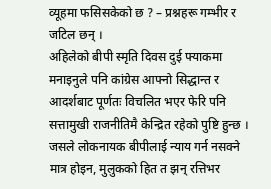व्यूहमा फसिसकेको छ ? – प्रश्नहरू गम्भीर र जटिल छन् ।
अहिलेको बीपी स्मृति दिवस दुई फ्याकमा मनाइनुले पनि कांग्रेस आफ्नो सिद्धान्त र आदर्शबाट पूर्णतः विचलित भएर फेरि पनि सत्तामुखी राजनीतिमै केन्द्रित रहेको पुष्टि हुन्छ । जसले लोकनायक बीपीलाई न्याय गर्न नसक्ने मात्र होइन, मुलुकको हित त झन् रत्तिभर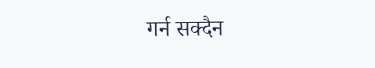गर्न सक्दैन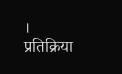।
प्रतिक्रिया